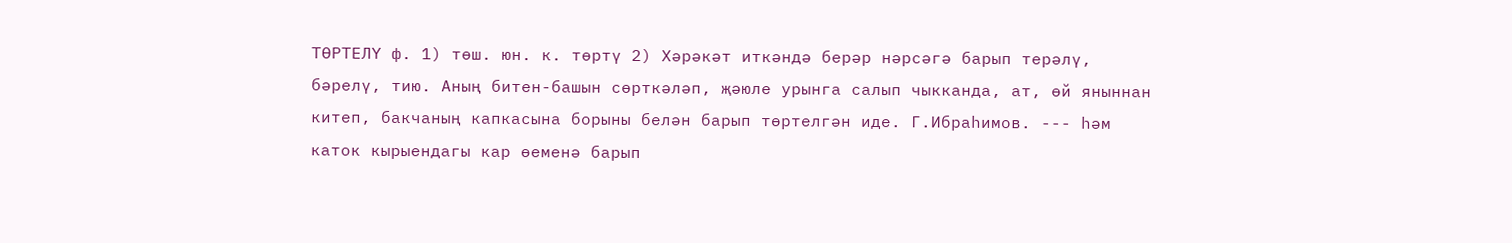ТӨРТЕЛҮ ф. 1) төш. юн. к. төртү 2) Хәрәкәт иткәндә берәр нәрсәгә барып терәлү, бәрелү, тию. Аның битен-башын сөрткәләп, җәюле урынга салып чыкканда, ат, өй яныннан китеп, бакчаның капкасына борыны белән барып төртелгән иде. Г.Ибраһимов. --- һәм каток кырыендагы кар өеменә барып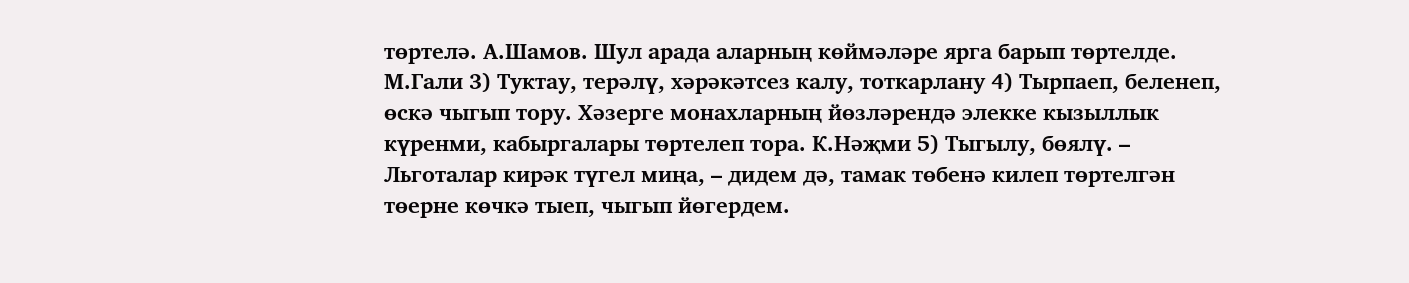төртелә. А.Шамов. Шул арада аларның көймәләре ярга барып төртелде. М.Гали 3) Туктау, терәлү, хәрәкәтсез калу, тоткарлану 4) Тырпаеп, беленеп, өскә чыгып тору. Хәзерге монахларның йөзләрендә элекке кызыллык күренми, кабыргалары төртелеп тора. К.Нәҗми 5) Тыгылу, бөялү. – Льготалар кирәк түгел миңа, – дидем дә, тамак төбенә килеп төртелгән төерне көчкә тыеп, чыгып йөгердем.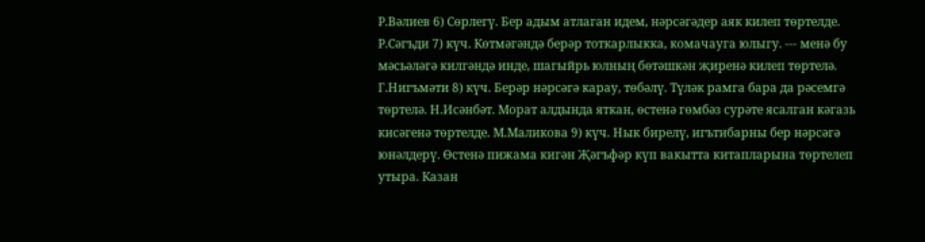Р.Вәлиев 6) Сөрлегү. Бер адым атлаган идем, нәрсәгәдер аяк килеп төртелде. Р.Сәгъди 7) күч. Көтмәгәндә берәр тоткарлыкка, комачауга юлыгу. --- менә бу мәсьәләгә килгәндә инде, шагыйрь юлның бөтәшкән җиренә килеп төртелә. Г.Нигъмәти 8) күч. Берәр нәрсәгә карау, төбәлү. Түләк рамга бара да рәсемгә төртелә. Н.Исәнбәт. Морат алдында яткан, өстенә гөмбәз сурәте ясалган кәгазь кисәгенә төртелде. М.Маликова 9) күч. Нык бирелү, игътибарны бер нәрсәгә юнәлдерү. Өстенә пижама кигән Җәгъфәр күп вакытта китапларына төртелеп утыра. Казан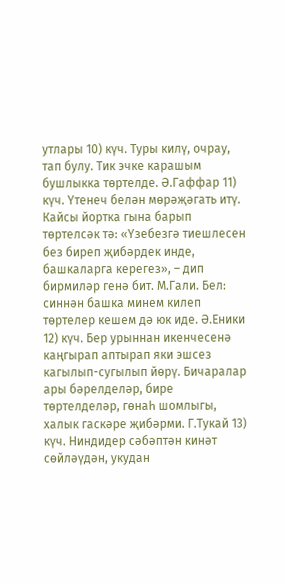утлары 10) күч. Туры килү, очрау, тап булу. Тик эчке карашым бушлыкка төртелде. Ә.Гаффар 11) күч. Үтенеч белән мөрәҗәгать итү. Кайсы йортка гына барып төртелсәк тә: «Үзебезгә тиешлесен без биреп җибәрдек инде, башкаларга керегез», – дип бирмиләр генә бит. М.Гали. Бел: синнән башка минем килеп төртелер кешем дә юк иде. Ә.Еники 12) күч. Бер урыннан икенчесенә каңгырап аптырап яки эшсез кагылып-сугылып йөрү. Бичаралар ары бәрелделәр, бире төртелделәр, гөнаһ шомлыгы, халык гаскәре җибәрми. Г.Тукай 13) күч. Ниндидер сәбәптән кинәт сөйләүдән, укудан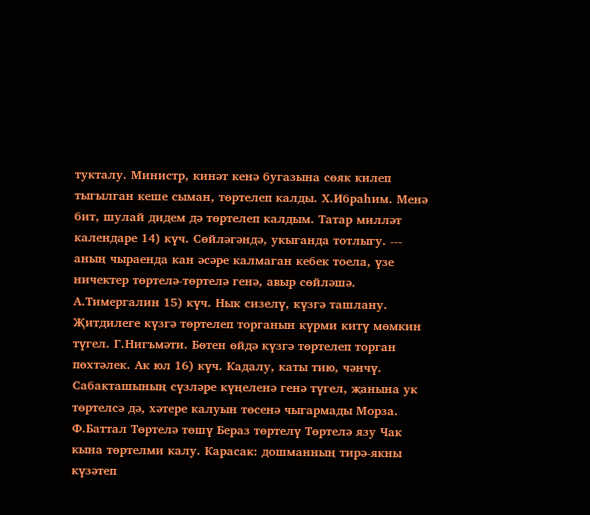тукталу. Министр, кинәт кенә бугазына сөяк килеп тыгылган кеше сыман, төртелеп калды. Х.Ибраһим. Менә бит, шулай дидем дә төртелеп калдым. Татар милләт календаре 14) күч. Сөйләгәндә, укыганда тотлыгу. --- аның чыраенда кан әсәре калмаган кебек тоела, үзе ничектер төртелә-төртелә генә, авыр сөйләшә. А.Тимергалин 15) күч. Нык сизелү, күзгә ташлану. Җитдилеге күзгә төртелеп торганын күрми китү мөмкин түгел. Г.Нигъмәти. Бөтен өйдә күзгә төртелеп торган пөхтәлек. Ак юл 16) күч. Кадалу, каты тию, чәнчү. Сабакташының сүзләре күңеленә генә түгел, җанына ук төртелсә дә, хәтере калуын төсенә чыгармады Морза. Ф.Баттал Төртелә төшү Бераз төртелү Төртелә язу Чак кына төртелми калу. Карасак: дошманның тирә-якны күзәтеп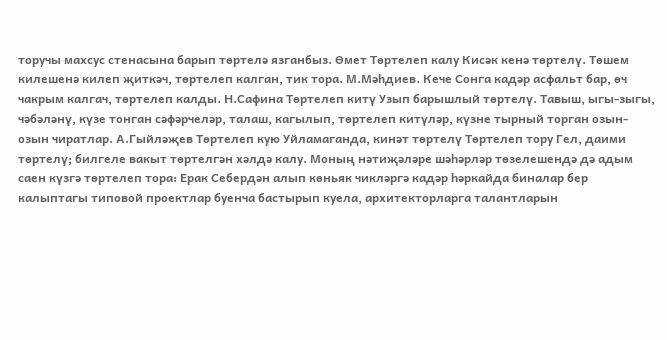торучы махсус стенасына барып төртелә язганбыз. Өмет Төртелеп калу Кисәк кенә төртелү. Төшем килешенә килеп җиткәч, төртелеп калган, тик тора. М.Мәһдиев. Кече Сонга кадәр асфальт бар, өч чакрым калгач, төртелеп калды. Н.Сафина Төртелеп китү Узып барышлый төртелү. Тавыш, ыгы-зыгы, чәбәләнү, күзе тонган сәфәрчеләр, талаш, кагылып, төртелеп китүләр, күзне тырный торган озын-озын чиратлар. А.Гыйләҗев Төртелеп кую Уйламаганда, кинәт төртелү Төртелеп тору Гел, даими төртелү; билгеле вакыт төртелгән хәлдә калу. Моның нәтиҗәләре шәһәрләр төзелешендә дә адым саен күзгә төртелеп тора: Ерак Себердән алып көньяк чикләргә кадәр һәркайда биналар бер калыптагы типовой проектлар буенча бастырып куела, архитекторларга талантларын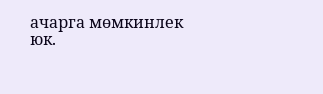ачарга мөмкинлек юк.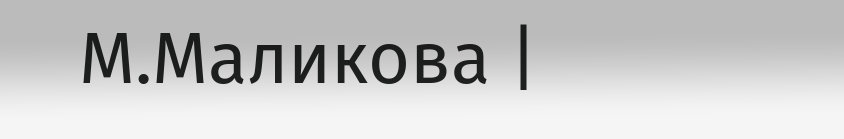М.Маликова |